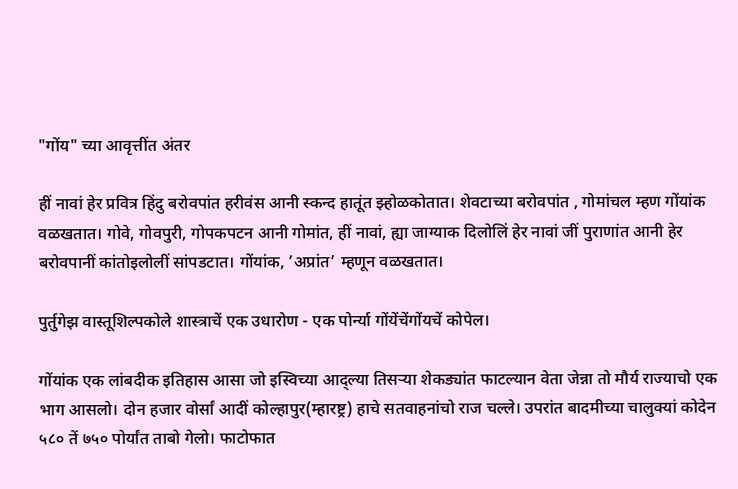"गोंय" च्या आवृत्तींत अंतर

हीं नावां हेर प्रवित्र हिंदु बरोवपांत हरीवंस आनी स्कन्द हातूंत झ्होळकोतात। शेवटाच्या बरोवपांत , गोमांचल म्हण गोंयांक वळखतात। गोवे, गोवपुरी, गोपकपटन आनी गोमांत, हीं नावां, ह्या जाग्याक दिलोलिं हेर नावां जीं पुराणांत आनी हेर बरोवपानीं कांतोइलोलीं सांपडटात। गोंयांक, ’अप्रांत’ म्हणून वळखतात।

पुर्तुगेझ वास्तूशिल्पकोले शास्त्राचें एक उधारोण - एक पोर्न्या गोंयेंचेंगोंयचें कोपेल।

गोंयांक एक लांबदीक इतिहास आसा जो इस्विच्या आद्ल्या तिसऱ्या शेकड्यांत फाटल्यान वेता जेन्ना तो मौर्य राज्याचो एक भाग आसलो। दोन हजार वोर्सां आदीं कोल्हापुर(म्हारष्ट्र) हाचे सतवाहनांचो राज चल्ले। उपरांत बादमीच्या चालुक्यां कोदेन ५८० तें ७५० पोर्यांत ताबो गेलो। फाटोफात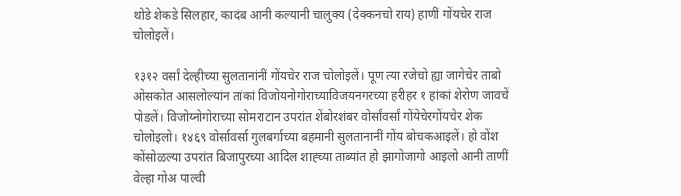थोडे शेकडे सिलहार, कादंब आनी कल्यानी चालुक्य (देक्कनचो राय) हाणीं गोंयचेर राज चोलोइलें।

१३१२ वर्सां देल्हीच्या सुलतानांनीं गोंयचेर राज चोलोइलें। पूण त्या रजेचो ह्या जागेचेर ताबो ओसकोत आसलोल्यांन तांकां विजोयनोगोराच्याविजयनगरच्या हरीहर १ हांकां शेरोण जावचें पोडलें। विजोय्नोगोराच्या सोमराटान उपरांत शेंबोरशंबर वोर्सांवर्सां गोंयेचेरगोंयचेर शेक चोलोइलो। १४६९ वोर्सावर्सा गुलबर्गाच्या बहमानी सुलतानानीं गोंय बोचकआइलें। हो वोंश कोंसोळल्या उपरांत बिजापुरच्या आदिल शाह्च्या ताब्यांत हो झागोजागो आइलो आनी ताणीं वेल्हा गोअ पाल्वी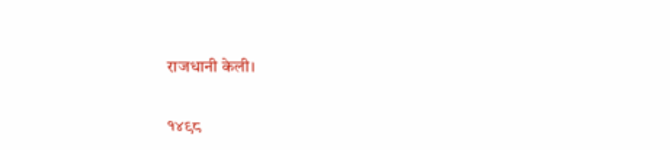राजधानी केली।

१४९८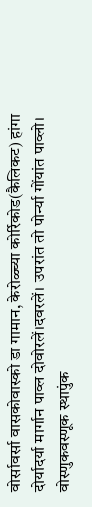वोर्सावर्सा वासकोवास्को डा गामान, केरोळ्च्या कोर्रिकोड(कैलिकट) हांगा दोर्यादर्या मार्गान पाव्ल दोवोरलें।दवरलें। उपरांत तो पोर्न्या गोंयांत पाव्लो। वोस्णुकवस्णूक स्थापुंक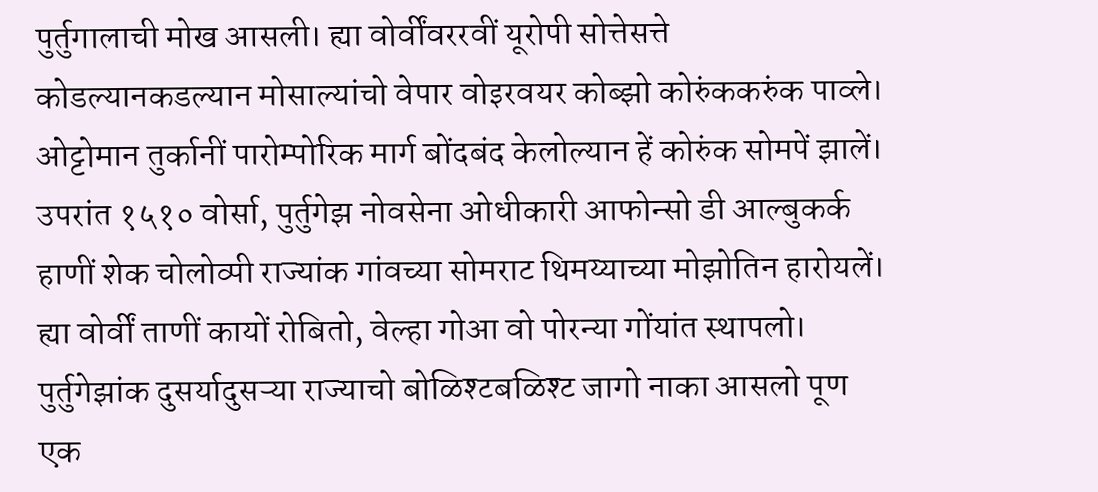पुर्तुगालाची मोख आसली। ह्या वोर्वींवररवीं यूरोपी सोत्तेसत्ते कोडल्यानकडल्यान मोसाल्यांचो वेपार वोइरवयर कोब्झो कोरुंककरुंक पाव्ले। ओट्टोमान तुर्कानीं पारोम्पोरिक मार्ग बोंदबंद केलोल्यान हें कोरुंक सोमपें झालें। उपरांत १५१० वोर्सा, पुर्तुगेझ नोवसेना ओधीकारी आफोन्सो डी आल्बुकर्क हाणीं शेक चोलोव्पी राज्यांक गांवच्या सोमराट थिमय्याच्या मोझोतिन हारोयलें। ह्या वोर्वीं ताणीं कायों रोबितो, वेल्हा गोआ वो पोरन्या गोंयांत स्थापलो। पुर्तुगेझांक दुसर्यादुसऱ्या राज्याचो बोळिश्टबळिश्ट जागो नाका आसलो पूण एक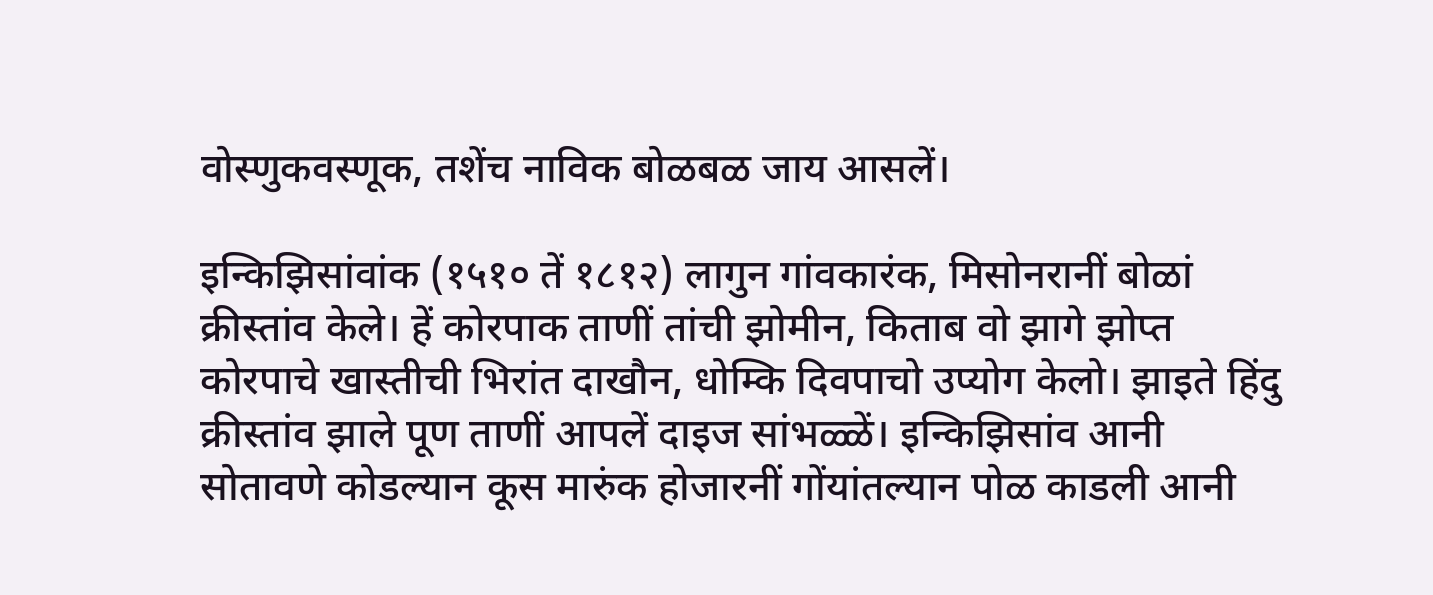वोस्णुकवस्णूक, तशेंच नाविक बोळबळ जाय आसलें।

इन्किझिसांवांक (१५१० तें १८१२) लागुन गांवकारंक, मिसोनरानीं बोळां क्रीस्तांव केले। हें कोरपाक ताणीं तांची झोमीन, किताब वो झागे झोप्त कोरपाचे खास्तीची भिरांत दाखौन, धोम्कि दिवपाचो उप्योग केलो। झाइते हिंदु क्रीस्तांव झाले पूण ताणीं आपलें दाइज सांभळ्ळें। इन्किझिसांव आनी सोतावणे कोडल्यान कूस मारुंक होजारनीं गोंयांतल्यान पोळ काडली आनी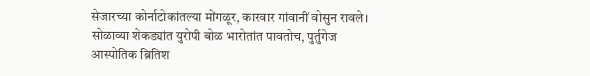सेजारच्या कोर्नाटोकांतल्या मोंगळूर, कारवार गांवानीं वोसुन रावले। सोळाव्या शेकड्यांत युरोपी बोळ भारोतांत पावतोच, पुर्तुगेज आस्पोतिक ब्रितिश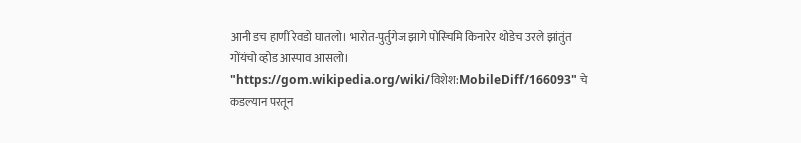आनी डच हाणीं रेवडो घातलो। भारोत-पुर्तुगेज झागे पोस्चिमि किनारेर थोडेच उरले झांतुंत गोंयंचो व्होड आस्पाव आसलो।
"https://gom.wikipedia.org/wiki/विशेश:MobileDiff/166093" चे कडल्यान परतून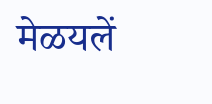मेळयलें